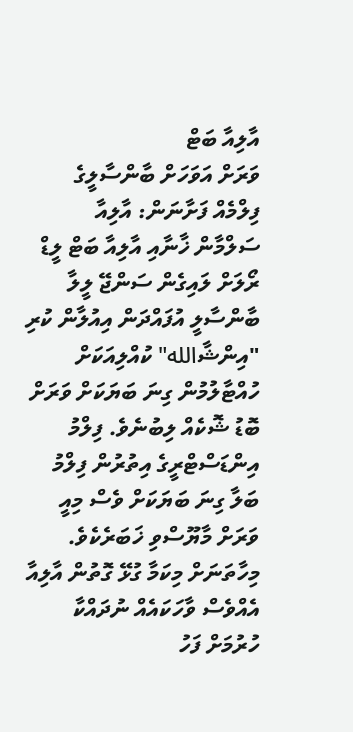އާލިއާ ބަޓް
ވަރަށް އަވަހަށް ބާންސާލީގެ ފިލްމެއް ފަށާނަން: އާލިއާ
ސަލްމާން ޚާނާއި އާލިއާ ބަޓް ލީޑް ރޯލަށް ލައިގެން ސަންޖޭ ލީލާ ބާންސާލީ އުފައްދަން އިއުލާން ކުރި "އިންޝާالله" ކުއްލިއަކަށް ހުއްޓާލުމުން ގިނަ ބަޔަކަށް ވަރަށް ބޮޑު ޝޮކެއް ލިބުނެވެ. ފިލްމު އިންޑަސްޓްރީގެ އިތުރުން ފިލްމު ބަލާ ގިނަ ބަޔަކަށް ވެސް މިއީ ވަރަށް މާޔޫސްވި ޚަބަރެކެވެ. މިހާތަނަށް މިކަމާ ގުޅޭ ގޮތުން އާލިއާ އެއްވެސް ވާހަކައެއް ނުދައްކާ ހުރުމަށް ފަހު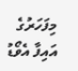މިފަހަރުގެ އައިފާ އެވޯޑު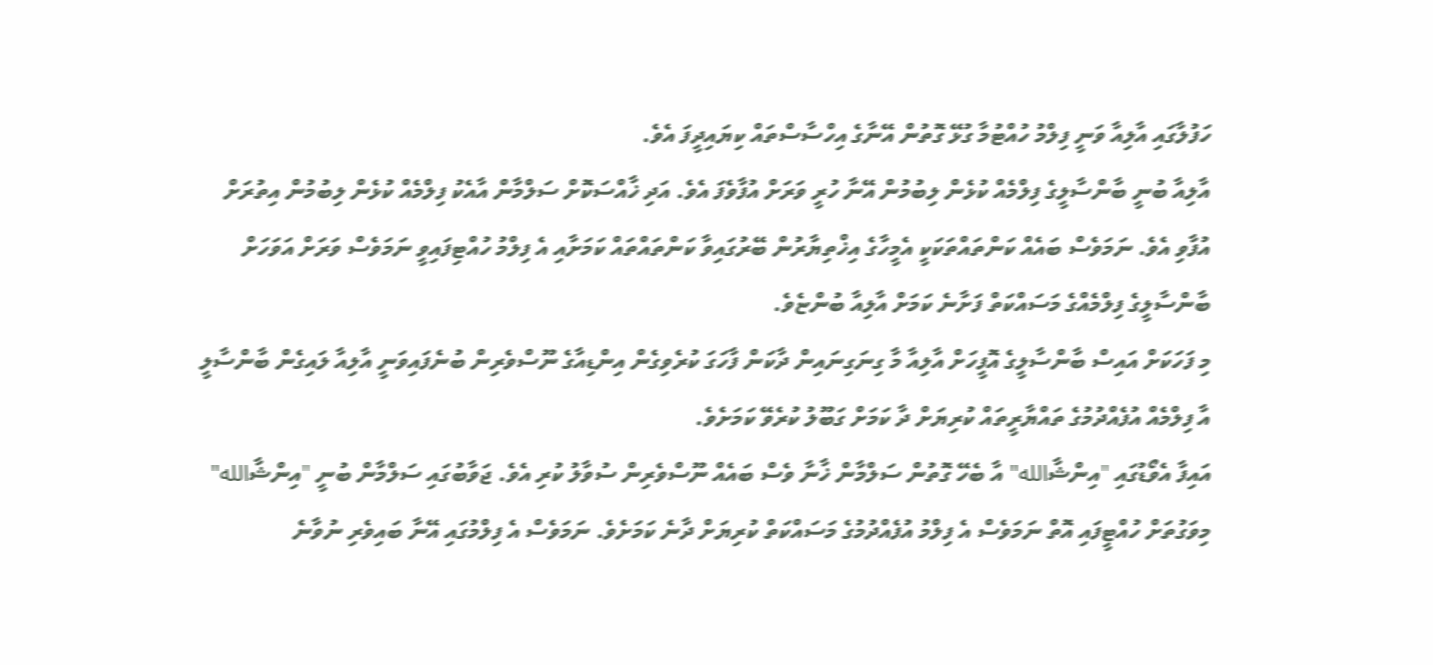ހަފުލާގައި އާލިއާ ވަނީ ފިލްމު ހުއްޓުމާ ގުޅޭ ގޮތުން އޭނާގެ އިހްސާސްތައް ކިޔައިދީފަ އެވެ.
އާލިއާ ބުނީ ބާންސާލީގެ ފިލްމެއް ކުޅެން ލިބުމުން އޭނާ ހުރީ ވަރަށް އުފާވެފަ އެވެ. އަދި ޚާއްސަކޮށް ސަލްމާން އާއެކު ފިލްމެއް ކުޅެން ލިބުމުން އިތުރަށް އުފާވި އެވެ. ނަމަވެސް ބައެއް ކަންތައްތަކަކީ އެމީހާގެ އިޚްތިޔާރުން ބޭރުގައިވާ ކަންތައްތައް ކަމަށާއި އެ ފިލްމު ހުއްޓިފައިވީ ނަމަވެސް ވަރަށް އަވަހަށް ބާންސާލީގެ ފިލްމެއްގެ މަސައްކަތް ފަށާނެ ކަމަށް އާލިއާ ބުންޏެވެ.
މި ފަހަކަށް އައިސް ބާންސާލީގެ އޮފީހަށް އާލިއާ މާ ގިނަގިނައިން ދާކަން ފާހަގަ ކުރެވިގެން އިންޑިއާގެ ނޫސްވެރިން ބުނެފައިވަނީ އާލިއާ ލައިގެން ބާންސާލީ އާ ފިލްމެއް އުފެއްދުމުގެ ތައްޔާރީތައް ކުރިޔަށް ދާ ކަމަށް ގަބޫލު ކުރެވޭ ކަމަށެވެ.
އައިފާ އެވޯޑުގައި "އިންޝާالله" އާ ބެހޭ ގޮތުން ސަލްމާން ޚާނާ ވެސް ބައެއް ނޫސްވެރިން ސުވާލު ކުރި އެވެ. ޖަވާބުގައި ސަލްމާން ބުނީ "އިންޝާالله" މިވަގުތަށް ހުއްޓީފައި އޮތް ނަމަވެސް އެ ފިލްމު އުފެއްދުމުގެ މަސައްކަތް ކުރިޔަށް ދާނެ ކަމަށެވެ. ނަމަވެސް އެ ފިލްމުގައި އޭނާ ބައިވެރި ނުވާނެ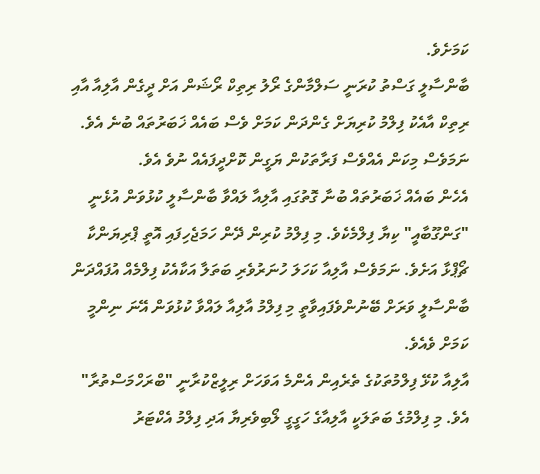ކަމަށެވެ.
ބާންސާލީ ގަސްތު ކުރަނީ ސަލްމާންގެ ރޯލު ރިތިކް ރޯޝަން އަށް ދީގެން އާލިއާ އާއި ރިތިކް އާއެކު ފިލްމު ކުރިޔަށް ގެންދަން ކަމަށް ވެސް ބައެއް ޚަބަރުތައް ބުނެ އެވެ. ނަމަވެސް މިކަން އެއްވެސް ފަރާތަކުން ޔަގީން ކޮށްދީފައެއް ނުވެ އެވެ.
އެހެން ބައެއް ޚަބަރުތައް ބުނާ ގޮތުގައި އާލިއާ ލައްވާ ބާންސާލީ ކުޅުވަން އުޅެނީ "ގަންގޫބާއީ" ކިޔާ ފިލްމެކެވެ. މި ފިލްމު ކުރިން ދޭން ހަމަޖެހިފައި އޮތީ ޕްރިޔަންކާ ޗޯޕްޅާ އަށެވެ. ނަމަވެސް އާލިއާ ކަހަލަ ހުނަރުވެރި ބަތަލާ އަކާއެކު ފިލްމެއް އުފައްދަން ބާންސާލީ ވަރަށް ބޭނުންވެފައިވާތީ މި ފިލްމު އާލިއާ ލައްވާ ކުޅުވަން އޭނަ ނިންމީ ކަމަށް ވެއެވެ.
އާލިއާ ކުޅޭ ފިލްމުތަކުގެ ތެރެއިން އެންމެ އަވަހަށް ރިލީޒްކުރާނީ "ބްރަހްމަސްތުރާ" އެވެ. މި ފިލްމުގެ ބަތަލަކީ އާލިއާގެ ހަގީގީ ލޯބިވެރިޔާ އަދި ފިލްމު އެކްޓަރު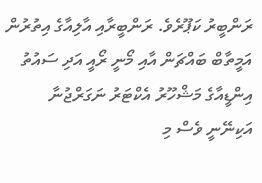ރަންބީރު ކަޕޫރެވެ. ރަންބީރާއި އާލިއާގެ އިތުރުން އަމީތާބް ބައްޗަން އާއި މޯނީ ރޯއީ އަދި ސައުތު އިންޑީއާގެ މަޝްހޫރު އެކްޓަރު ނަގަރްޖުނާ އަކިނޭނީ ވެސް މި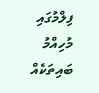ފިލްމުގައި މުހިއްމު ބައިތަކެއް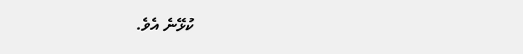ކުޅޭނެ އެވެ.